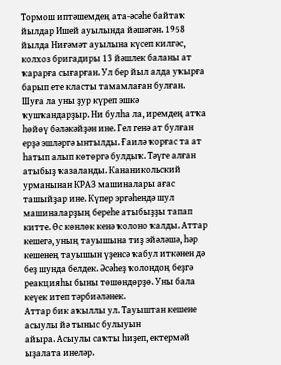Тормош иптәшемдең ата-әсәһе байтаҡ йылдар Ишей ауылында йәшәгән. 1958 йылда Ниғәмәт ауылына күсеп килгәс, колхоз бригадиры 13 йәшлек баланы ат ҡарарға сығарған. Ул бер йыл алда уҡырға барып ете класты тамамлаған булған. Шуға ла уны ҙур күреп эшкә ҡушҡандарҙыр. Ни булһа ла, иремдең атҡа һөйөү бәләкәйҙән ине. Гел генә ат булған ерҙә эшләргә ынтылды. Ғаилә ҡорғас та ат һатып алып көтөргә булдыҡ. Тәүге алған атыбыҙ ҡазаланды. Кананикольский урманынан КРАЗ машиналары ағас ташыйҙар ине. Күпер эргәһендә шул машиналарҙың береһе атыбыҙҙы тапап китте. Өс көнлөк кенә ҡолоно ҡалды. Аттар кешегә, уның тауышына тиҙ эйәләшә, һәр кешенең тауышын үҙенсә ҡабул иткәнен дә беҙ шунда белдек. Әсәһеҙ ҡолондоң беҙгә реакцияһы быны төшөндөрҙө. Уны бала кеүек итеп тәрбиәләнек.
Аттар бик аҡыллы ул. Тауыштан кешене асыулы йә тыныс булыуын
айыра. Асыулы саҡты һиҙеп, ектермәй ыҙалата инеләр.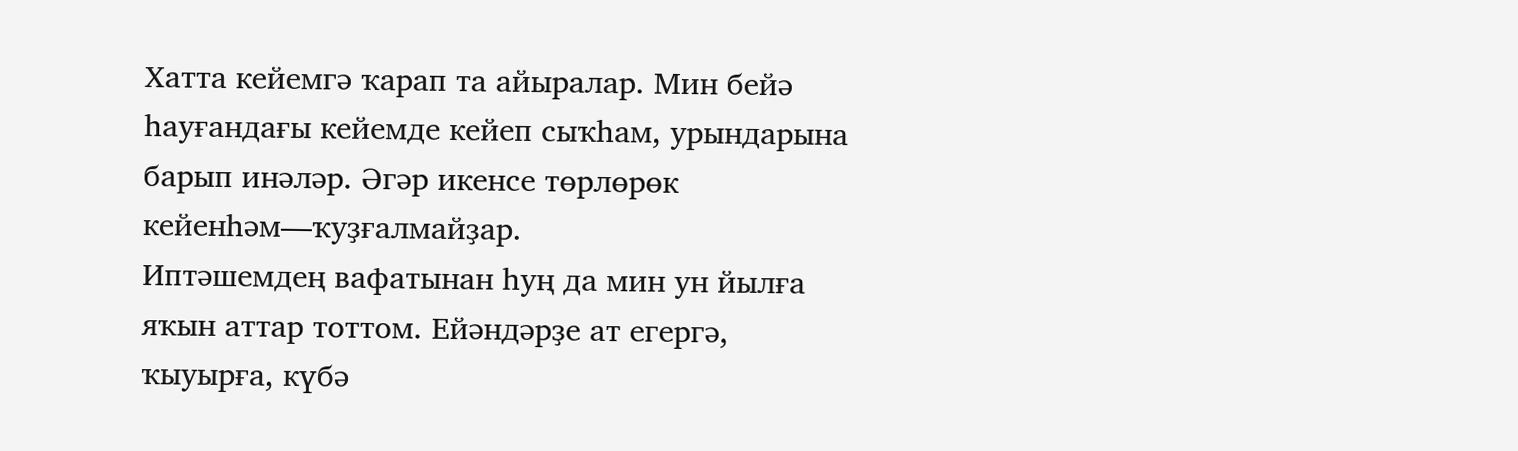Хатта кейемгә ҡарап та айыралар. Мин бейә һауғандағы кейемде кейеп сыҡһам, урындарына барып инәләр. Әгәр икенсе төрлөрөк кейенһәм—ҡуҙғалмайҙар.
Иптәшемдең вафатынан һуң да мин ун йылға яҡын аттар тоттом. Ейәндәрҙе ат егергә, ҡыуырға, күбә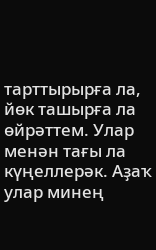тарттырырға ла, йөк ташырға ла өйрәттем. Улар менән тағы ла күңеллерәк. Аҙаҡ улар минең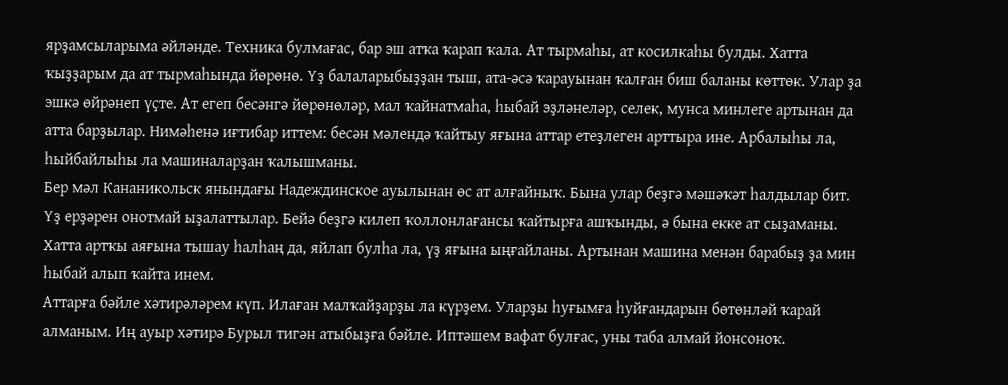ярҙамсыларыма әйләнде. Техника булмағас, бар эш атҡа ҡарап ҡала. Ат тырмаһы, ат косилкаһы булды. Хатта ҡыҙҙарым да ат тырмаһында йөрөнө. Үҙ балаларыбыҙҙан тыш, ата-әсә ҡарауынан ҡалған биш баланы көттөк. Улар ҙа эшкә өйрәнеп үҫте. Ат егеп бесәнгә йөрөнөләр, мал ҡайнатмаһа, һыбай эҙләнеләр, селек, мунса минлеге артынан да атта барҙылар. Нимәһенә иғтибар иттем: бесән мәлендә ҡайтыу яғына аттар етеҙлеген арттыра ине. Арбалыһы ла, һыйбайлыһы ла машиналарҙан ҡалышманы.
Бер мәл Кананикольск янындағы Надеждинское ауылынан өс ат алғайныҡ. Бына улар беҙгә мәшәҡәт һалдылар бит. Үҙ ерҙәрен онотмай ыҙалаттылар. Бейә беҙгә килеп ҡоллонлағансы ҡайтырға ашҡынды, ә бына екке ат сыҙаманы. Хатта артҡы аяғына тышау һалһаң да, яйлап булһа ла, үҙ яғына ыңғайланы. Артынан машина менән барабыҙ ҙа мин һыбай алып ҡайта инем.
Аттарға бәйле хәтирәләрем күп. Илаған малҡайҙарҙы ла күрҙем. Уларҙы һуғымға һуйғандарын бөтөнләй ҡарай алманым. Иң ауыр хәтирә Бурыл тигән атыбыҙға бәйле. Иптәшем вафат булғас, уны таба алмай йонсоноҡ.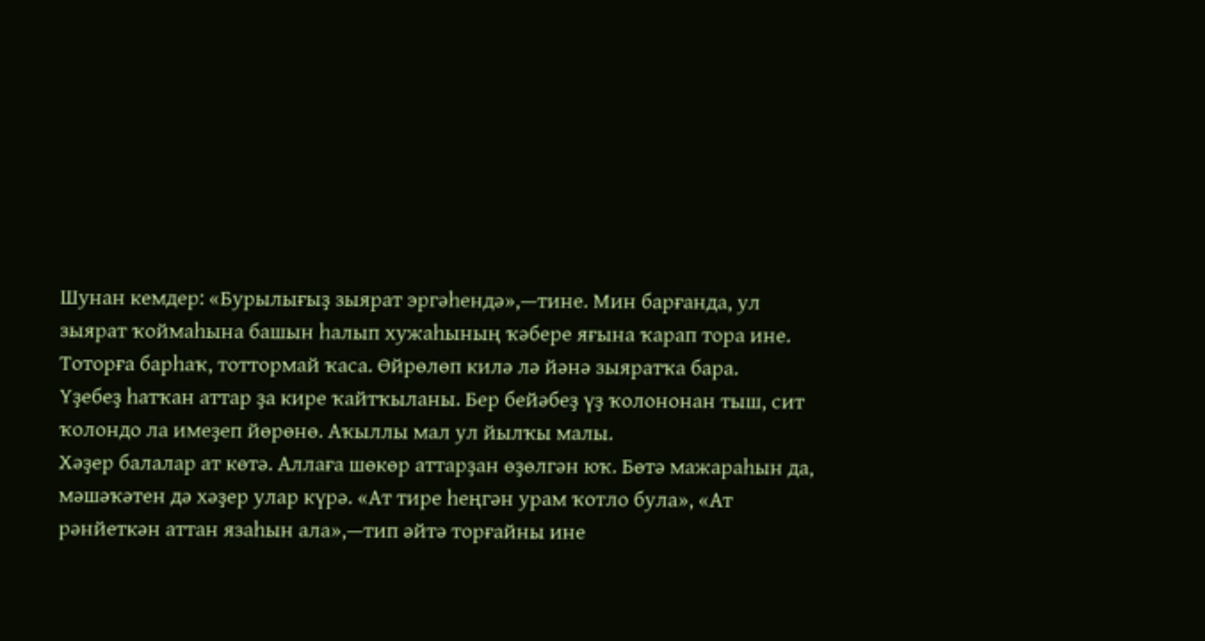Шунан кемдер: «Бурылығыҙ зыярат эргәһендә»,—тине. Мин барғанда, ул зыярат ҡоймаһына башын һалып хужаһының ҡәбере яғына ҡарап тора ине. Тоторға барһаҡ, тоттормай ҡаса. Өйрөлөп килә лә йәнә зыяратҡа бара.
Үҙебеҙ һатҡан аттар ҙа кире ҡайтҡыланы. Бер бейәбеҙ үҙ ҡолононан тыш, сит ҡолондо ла имеҙеп йөрөнө. Аҡыллы мал ул йылҡы малы.
Хәҙер балалар ат көтә. Аллаға шөкөр аттарҙан өҙөлгән юҡ. Бөтә мажараһын да, мәшәҡәтен дә хәҙер улар күрә. «Ат тире һеңгән урам ҡотло була», «Ат рәнйеткән аттан язаһын ала»,—тип әйтә торғайны ине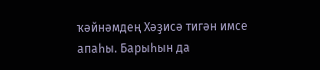ҡәйнәмдең Хәҙисә тигән имсе апаһы. Барыһын да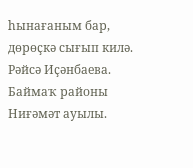һынағаным бар, дөрөҫкә сығып килә.
Рәйсә Иҫәнбаева.
Баймаҡ районы Ниғәмәт ауылы.